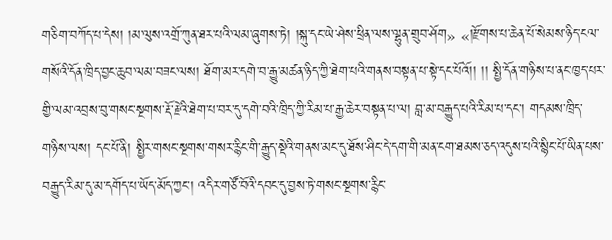གཅིག་བཀོད་པ་དེས། །མ་ལུས་འགྲོ་ཀུན་ཐར་པའི་ལམ་ཞུགས་ཏེ། །སྐུ་དང་ཡེ་ཤེས་ཕྲིན་ལས་ལྷུན་གྲུབ་ཤོག» «།རྫོགས་པ་ཆེན་པོ་སེམས་ཉིད་ངལ་གསོའི་དོན་ཁྲིད་བྱང་ཆུབ་ལམ་བཟང་ལས། ཐོག་མར་དགེ་བ་རྒྱུ་མཚན་ཉིད་ཀྱི་ཐེག་པའི་གནས་བསྟན་པ་སྟེ་དང་པོའོ།། །། སྤྱི་དོན་གཉིས་པ་ནང་ཁྱད་པར་གྱི་ལམ་འབྲས་བུ་གསང་སྔགས་རྡོ་རྗེའི་ཐེག་པ་བར་དུ་དགེ་བའི་ཁྲིད་ཀྱི་རིམ་པ་རྒྱ་ཆེར་བསྟན་པ་ལ། བླ་མ་བརྒྱུད་པའི་རིམ་པ་དང་། གདམས་ཁྲིད་གཉིས་ལས། དང་པོ་ནི། སྤྱིར་གསང་སྔགས་གསར་རྙིང་གི་རྒྱུད་སྡེའི་གནས་མང་དུ་ཐོས་ཤིང་དེ་དག་གི་མན་ངག་ཐམས་ཅད་འདུས་པའི་སྙིང་པོ་ཡིན་པས་བརྒྱུད་རིམ་དུ་མ་དགོད་པ་ཡོད་མོད་ཀྱང་། འདིར་གཙོ་བོའི་དབང་དུ་བྱས་ཏེ་གསང་སྔགས་རྙིང་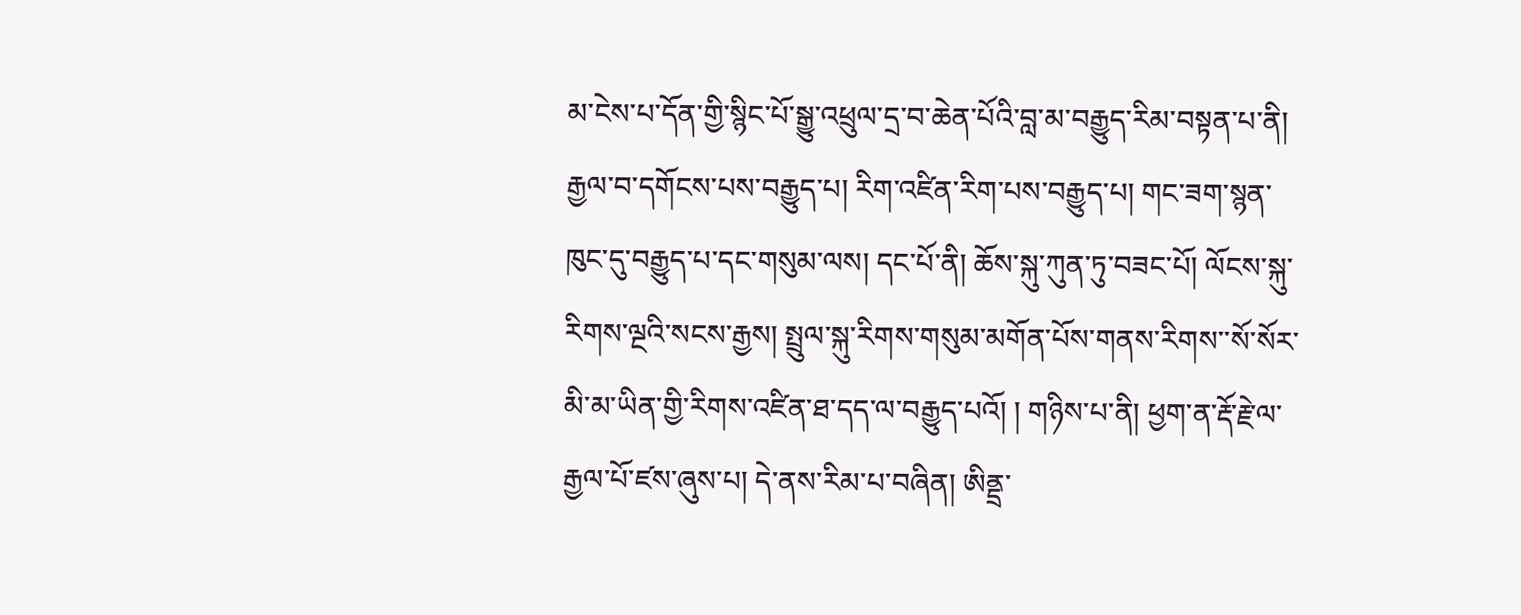མ་ངེས་པ་དོན་གྱི་སྙིང་པོ་སྒྱུ་འཕྲུལ་དྲ་བ་ཆེན་པོའི་བླ་མ་བརྒྱུད་རིམ་བསྟན་པ་ནི། རྒྱལ་བ་དགོངས་པས་བརྒྱུད་པ། རིག་འཛིན་རིག་པས་བརྒྱུད་པ། གང་ཟག་སྙན་ཁུང་དུ་བརྒྱུད་པ་དང་གསུམ་ལས། དང་པོ་ནི། ཆོས་སྐུ་ཀུན་ཏུ་བཟང་པོ། ལོངས་སྐུ་རིགས་ལྔའི་སངས་རྒྱས། སྤྲུལ་སྐུ་རིགས་གསུམ་མགོན་པོས་གནས་རིགས་་སོ་སོར་མི་མ་ཡིན་གྱི་རིགས་འཛིན་ཐ་དད་ལ་བརྒྱུད་པའོ། ། གཉིས་པ་ནི། ཕྱག་ན་རྡོ་རྗེ་ལ་རྒྱལ་པོ་ཛས་ཞུས་པ། དེ་ནས་རིམ་པ་བཞིན། ཨིནྡྲ་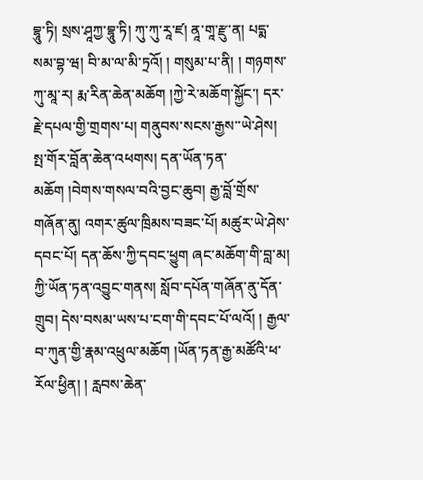བྷཱུ་ཏི། སྲས་ཤཱཀྱ་བྷཱུ་ཏི། ཀུ་ཀུ་རཱ་ཛ། ནཱ་གཱ་རྫུ་ན། པདྨ་སམ་བྷ་ཝ། བི་མ་ལ་མི་ཏྲའོ། ། གསུམ་པ་ནི། ། གཉགས་ཀུ་མཱ་ར། རྨ་རིན་ཆེན་མཆོག །ཀྱེ་རེ་མཆོག་སྐྱོང་། དར་རྗེ་དཔལ་གྱི་གྲགས་པ། གནུབས་སངས་རྒྱས་་ཡེ་ཤེས། སྤ་གོར་བློན་ཆེན་འཕགས། དན་ཡོན་ཏན་མཆོག །བེགས་གསལ་བའི་བྱང་ཆུབ། རྒྱ་བློ་གྲོས་གཞོན་ནུ། འགར་ཚུལ་ཁྲིམས་བཟང་པོ། མཚུར་ཡེ་ཤེས་དབང་པོ། དན་ཆོས་ཀྱི་དབང་ཕྱུག ཞང་མཆོག་གི་བླ་མ། ཀྱི་ཡོན་ཏན་འབྱུང་གནས། སློབ་དཔོན་གཞོན་ནུ་དོན་གྲུབ། དེས་བསམ་ཡས་པ་ངག་གི་དབང་པོ་ལའོ། ། རྒྱལ་བ་ཀུན་གྱི་རྣམ་འཕྲུལ་མཆོག །ཡོན་ཏན་རྒྱ་མཚོའི་ཕ་རོལ་ཕྱིན། ། རླབས་ཆེན་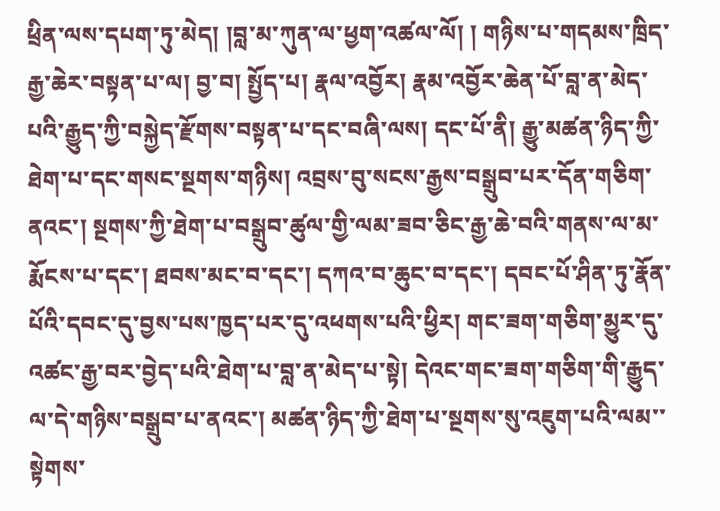ཕྲིན་ལས་དཔག་ཏུ་མེད། །བླ་མ་ཀུན་ལ་ཕྱག་འཚལ་ལོ། ། གཉིས་པ་གདམས་ཁྲིད་རྒྱ་ཆེར་བསྟན་པ་ལ། བྱ་བ། སྤྱོད་པ། རྣལ་འབྱོར། རྣམ་འབྱོར་ཆེན་པོ་བླ་ན་མེད་པའི་རྒྱུད་ཀྱི་བསྐྱེད་རྫོགས་བསྟན་པ་དང་བཞི་ལས། དང་པོ་ནི། རྒྱུ་མཚན་ཉིད་ཀྱི་ཐེག་པ་དང་གསང་སྔགས་གཉིས། འབྲས་བུ་སངས་རྒྱས་བསྒྲུབ་པར་དོན་གཅིག་ནའང་། སྔགས་ཀྱི་ཐེག་པ་བསྒྲུབ་ཚུལ་གྱི་ལམ་ཟབ་ཅིང་རྒྱ་ཆེ་བའི་གནས་ལ་མ་རྨོངས་པ་དང་། ཐབས་མང་བ་དང་། དཀའ་བ་ཆུང་བ་དང་། དབང་པོ་ཤིན་ཏུ་རྣོན་པོའི་དབང་དུ་བྱས་པས་ཁྱད་པར་དུ་འཕགས་པའི་ཕྱིར། གང་ཟག་གཅིག་མྱུར་དུ་འཚང་རྒྱ་བར་བྱེད་པའི་ཐེག་པ་བླ་ན་མེད་པ་སྟེ། དེའང་གང་ཟག་གཅིག་གི་རྒྱུད་ལ་དེ་གཉིས་བསྒྲུབ་པ་ནའང་། མཚན་ཉིད་ཀྱི་ཐེག་པ་སྔགས་སུ་འཇུག་པའི་ལམ་་སྟེགས་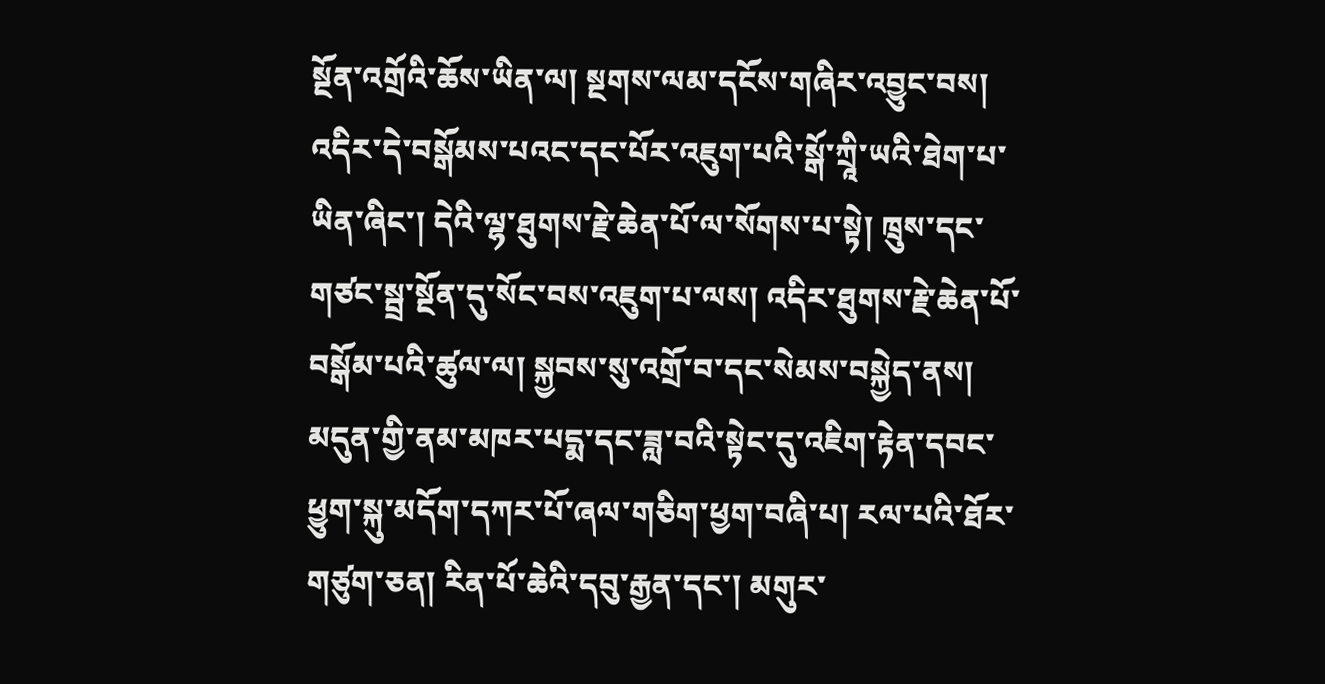སྔོན་འགྲོའི་ཆོས་ཡིན་ལ། སྔགས་ལམ་དངོས་གཞིར་འབྱུང་བས། འདིར་དེ་བསྒོམས་པའང་དང་པོར་འཇུག་པའི་སྒོ་ཀྲཱི་ཡའི་ཐེག་པ་ཡིན་ཞིང་། དེའི་ལྷ་ཐུགས་རྗེ་ཆེན་པོ་ལ་སོགས་པ་སྟེ། ཁྲུས་དང་གཙང་སྦྲ་སྔོན་དུ་སོང་བས་འཇུག་པ་ལས། འདིར་ཐུགས་རྗེ་ཆེན་པོ་བསྒོམ་པའི་ཚུལ་ལ། སྐྱབས་སུ་འགྲོ་བ་དང་སེམས་བསྐྱེད་ནས། མདུན་གྱི་ནམ་མཁར་པདྨ་དང་ཟླ་བའི་སྟེང་དུ་འཇིག་རྟེན་དབང་ཕྱུག་སྐུ་མདོག་དཀར་པོ་ཞལ་གཅིག་ཕྱག་བཞི་པ། རལ་པའི་ཐོར་གཙུག་ཅན། རིན་པོ་ཆེའི་དབུ་རྒྱན་དང་། མགུར་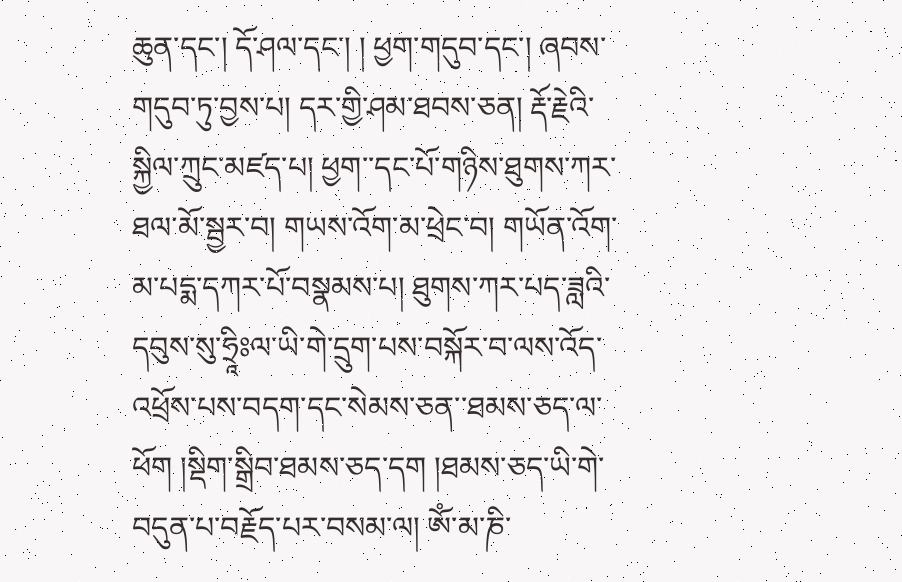ཆུན་དང་། དོ་ཤལ་དང་། ། ཕྱག་གདུབ་དང་། ཞབས་གདུབ་ཏུ་བྱས་པ། དར་གྱི་ཤམ་ཐབས་ཅན། རྡོ་རྗེའི་སྐྱིལ་ཀྲུང་མཛད་པ། ཕྱག་་དང་པོ་གཉིས་ཐུགས་ཀར་ཐལ་མོ་སྦྱར་བ། གཡས་འོག་མ་ཕྲེང་བ། གཡོན་འོག་མ་པདྨ་དཀར་པོ་བསྣམས་པ། ཐུགས་ཀར་པད་ཟླའི་དབུས་སུ་ཧྲཱིཿལ་ཡི་གེ་དྲུག་པས་བསྐོར་བ་ལས་འོད་འཕྲོས་པས་བདག་དང་སེམས་ཅན་་ཐམས་ཅད་ལ་ཕོག །སྡིག་སྒྲིབ་ཐམས་ཅད་དག །ཐམས་ཅད་ཡི་གེ་བདུན་པ་བརྗོད་པར་བསམ་ལ། ཨོཾ་མ་ཎི་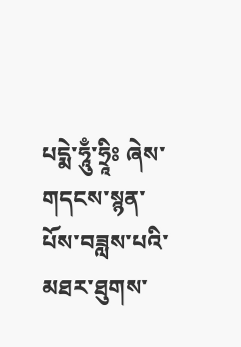པདྨེ་ཧཱུྃ་ཧྲཱིཿ ཞེས་གདངས་སྙན་པོས་བཟླས་པའི་མཐར་ཐུགས་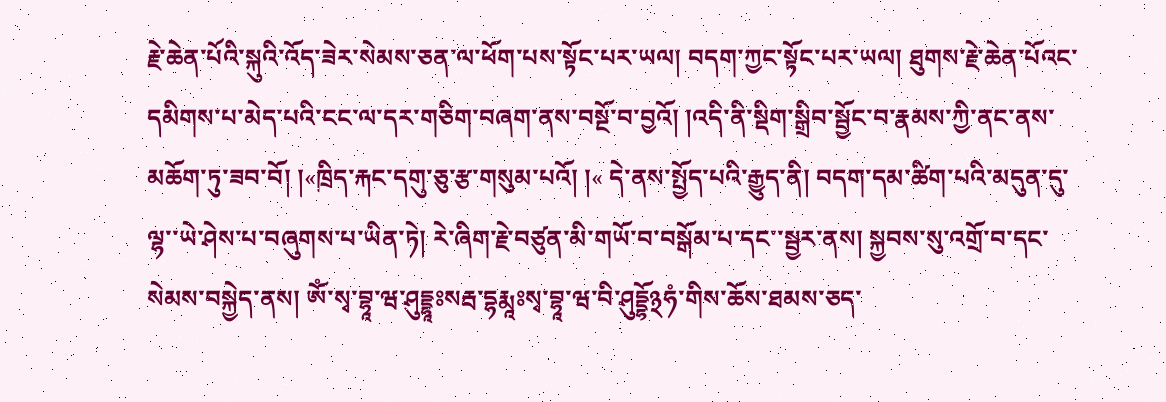རྗེ་ཆེན་པོའི་སྐུའི་འོད་ཟེར་སེམས་ཅན་ལ་ཕོག་པས་སྟོང་པར་ཡལ། བདག་ཀྱང་སྟོང་པར་ཡལ། ཐུགས་རྗེ་ཆེན་པོའང་དམིགས་པ་མེད་པའི་ངང་ལ་དར་གཅིག་བཞག་ནས་བསྔོ་བ་བྱའོ། །འདི་ནི་སྡིག་སྒྲིབ་སྦྱོང་བ་རྣམས་ཀྱི་ནང་ནས་མཆོག་ཏུ་ཟབ་བོ། །«ཁྲིད་རྐང་དགུ་ཅུ་རྩ་གསུམ་པའོ། །« དེ་ནས་སྤྱོད་པའི་རྒྱུད་ནི། བདག་དམ་ཚིག་པའི་མདུན་དུ་ལྷ་་ཡེ་ཤེས་པ་བཞུགས་པ་ཡིན་ཏེ། རེ་ཞིག་རྗེ་བཙུན་མི་གཡོ་བ་བསྒོམ་པ་དང་་སྦྱར་ནས། སྐྱབས་སུ་འགྲོ་བ་དང་སེམས་བསྐྱེད་ནས། ཨོཾ་སྭ་བྷཱ་ཝ་ཤུདྡྷཱཿསརྦ་དྷརྨཱཿསྭ་བྷཱ་ཝ་བི་ཤུདྡྷོ྅ཧཾ་གིས་ཆོས་ཐམས་ཅད་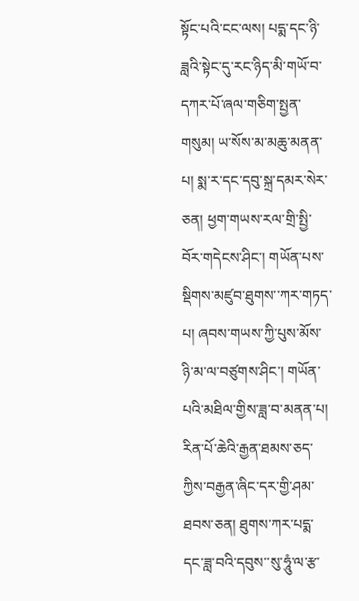སྟོང་པའི་ངང་ལས། པདྨ་དང་ཉི་ཟླའི་སྟེང་དུ་རང་ཉིད་མི་གཡོ་བ་དཀར་པོ་ཞལ་གཅིག་སྤྱན་གསུམ། ཡ་སོས་མ་མཆུ་མནན་པ། སྨ་ར་དང་དབུ་སྐྲ་དམར་སེར་ཅན། ཕྱག་གཡས་རལ་གྲི་སྤྱི་བོར་གདེངས་ཤིང་། གཡོན་པས་སྡིགས་མཛུབ་ཐུགས་་ཀར་གཏད་པ། ཞབས་གཡས་ཀྱི་པུས་མོས་ཉི་མ་ལ་བཙུགས་ཤིང་། གཡོན་པའི་མཐིལ་གྱིས་ཟླ་བ་མནན་པ། རིན་པོ་ཆེའི་རྒྱན་ཐམས་ཅད་ཀྱིས་བརྒྱན་ཞིང་དར་གྱི་ཤམ་ཐབས་ཅན། ཐུགས་ཀར་པདྨ་དང་ཟླ་བའི་དབུས་་སུ་ཧཱུཾ་ལ་རྩ་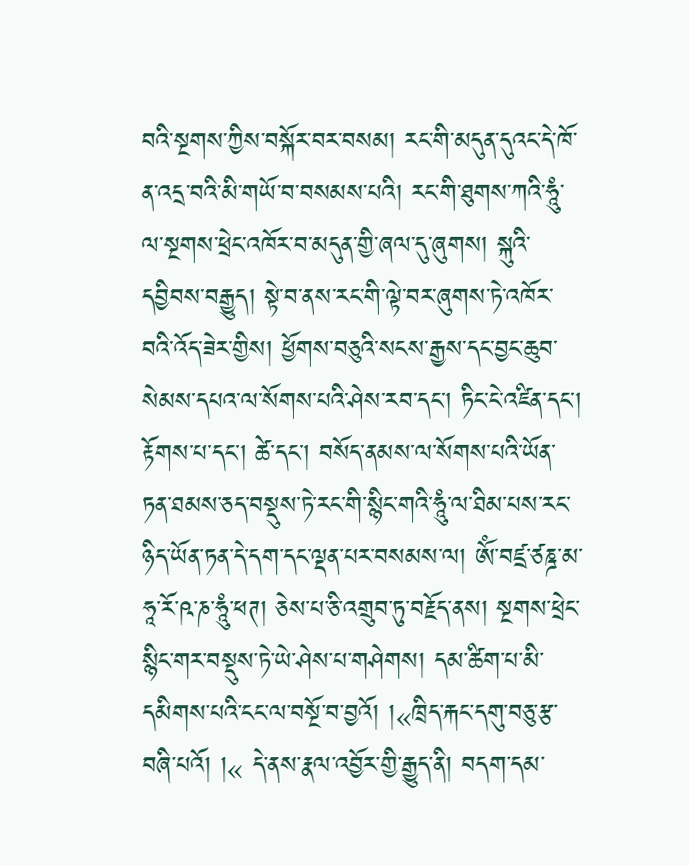བའི་སྔགས་ཀྱིས་བསྐོར་བར་བསམ། རང་གི་མདུན་དུའང་དེ་ཁོ་ན་འདྲ་བའི་མི་གཡོ་བ་བསམས་པའི། རང་གི་ཐུགས་ཀའི་ཧཱུཾ་ལ་སྔགས་ཕྲེང་འཁོར་བ་མདུན་གྱི་ཞལ་དུ་ཞུགས། སྐུའི་དབྱིབས་བརྒྱུད། སྟེ་བ་ནས་རང་གི་ལྟེ་བར་ཞུགས་ཏེ་འཁོར་བའི་འོད་ཟེར་གྱིས། ཕྱོགས་བཅུའི་སངས་རྒྱས་དང་བྱང་ཆུབ་སེམས་དཔའ་ལ་སོགས་པའི་ཤེས་རབ་དང་། ཏིང་ངེ་འཛིན་དང་། རྟོགས་པ་དང་། ཚེ་དང་། བསོད་ནམས་ལ་སོགས་པའི་ཡོན་ཏན་ཐམས་ཅད་བསྡུས་ཏེ་རང་གི་སྙིང་གའི་ཧཱུཾ་ལ་ཐིམ་པས་རང་ཉིད་ཡོན་ཏན་དེ་དག་དང་ལྡན་པར་བསམས་ལ། ཨོཾ་བཛྲ་ཙཎྜ་མ་ཧཱ་རོ་ཥ་ཎ་ཧཱུཾ་ཕཊ། ཅེས་པ་ཅི་འགྲུབ་ཏུ་བརྗོད་ནས། སྔགས་ཕྲེང་སྙིང་གར་བསྡུས་ཏེ་ཡེ་ཤེས་པ་གཤེགས། དམ་ཚིག་པ་མི་དམིགས་པའི་ངང་ལ་བསྔོ་བ་བྱའོ། །«ཁྲིད་རྐང་དགུ་བཅུ་རྩ་བཞི་པའོ། །« དེ་ནས་རྣལ་འབྱོར་གྱི་རྒྱུད་ནི། བདག་དམ་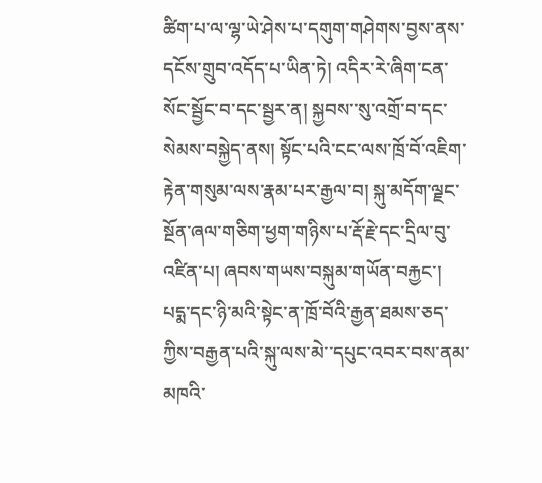ཚིག་པ་ལ་ལྷ་ཡེ་ཤེས་པ་དགུག་གཤེགས་བྱས་ནས་དངོས་གྲུབ་འདོད་པ་ཡིན་ཏེ། འདིར་རེ་ཞིག་ངན་སོང་སྦྱོང་བ་དང་སྦྱར་ན། སྐྱབས་་སུ་འགྲོ་བ་དང་སེམས་བསྐྱེད་ནས། སྟོང་པའི་ངང་ལས་ཁྲོ་བོ་འཇིག་རྟེན་གསུམ་ལས་རྣམ་པར་རྒྱལ་བ། སྐུ་མདོག་ལྗང་སྔོན་ཞལ་གཅིག་ཕྱག་གཉིས་པ་རྡོ་རྗེ་དང་དྲིལ་བུ་འཛིན་པ། ཞབས་གཡས་བསྐུམ་གཡོན་བརྐྱང་། པདྨ་དང་ཉི་མའི་སྟེང་ན་ཁྲོ་བོའི་རྒྱན་ཐམས་ཅད་ཀྱིས་བརྒྱན་པའི་སྐུ་ལས་མེ་་དཔུང་འབར་བས་ནམ་མཁའི་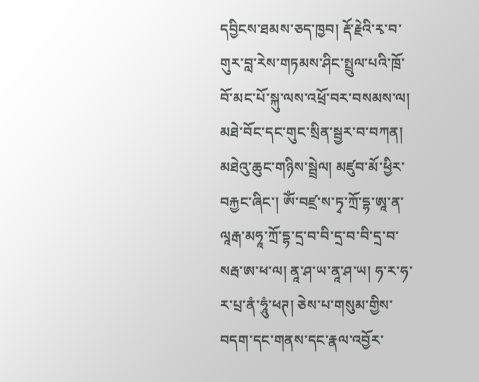དབྱིངས་ཐམས་ཅད་ཁྱབ། རྡོ་རྗེའི་རྭ་བ་གུར་བླ་རེས་གཏམས་ཤིང་སྤྲུལ་པའི་ཁྲོ་བོ་མང་པོ་སྐུ་ལས་འཕྲོ་བར་བསམས་ལ། མཐེ་བོང་དང་གུང་སྲིན་སྦྱར་བ་བཀན། མཐེའུ་ཆུང་གཉིས་སྦྲེལ། མཛུབ་མོ་ཕྱིར་བརྐྱང་ཞིང་། ཨོཾ་བཛྲ་ས་ཏྭ་ཀྲོ་དྷ་ཨཱ་ན་ལཱརྒ་མཧཱ་ཀྲོ་དྷ་དྲ་བ་བི་དྲ་བ་བི་དྲ་བ་སརྦ་ཨ་ཕ་ལ། ནཱ་ཤ་ཡ་ནཱ་ཤ་ཡ། ཧ་ར་ཧ་ར་པྲ་ནཾ་ཧཱུཾ་ཕཊ། ཅེས་པ་གསུམ་གྱིས་བདག་དང་གནས་དང་རྣལ་འབྱོར་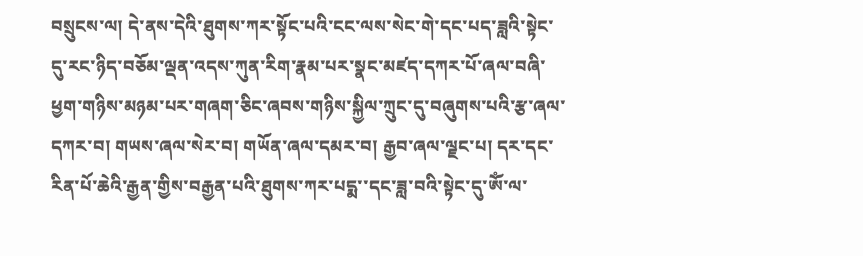བསྲུངས་ལ། དེ་ནས་དེའི་ཐུགས་ཀར་སྟོང་པའི་ངང་ལས་སེང་གེ་དང་པད་ཟླའི་སྟེང་དུ་རང་ཉིད་བཅོམ་ལྡན་འདས་ཀུན་རིག་རྣམ་པར་སྣང་མཛད་དཀར་པོ་ཞལ་བཞི་ཕྱག་གཉིས་མཉམ་པར་གཞག་ཅིང་ཞབས་གཉིས་སྐྱིལ་ཀྲུང་དུ་བཞུགས་པའི་རྩ་ཞལ་དཀར་བ། གཡས་ཞལ་སེར་བ། གཡོན་ཞལ་དམར་བ། རྒྱབ་ཞལ་ལྗང་པ། དར་དང་རིན་པོ་ཆེའི་རྒྱན་གྱིས་བརྒྱན་པའི་ཐུགས་ཀར་པདྨ་་དང་ཟླ་བའི་སྟེང་དུ་ཨོཾ་ལ་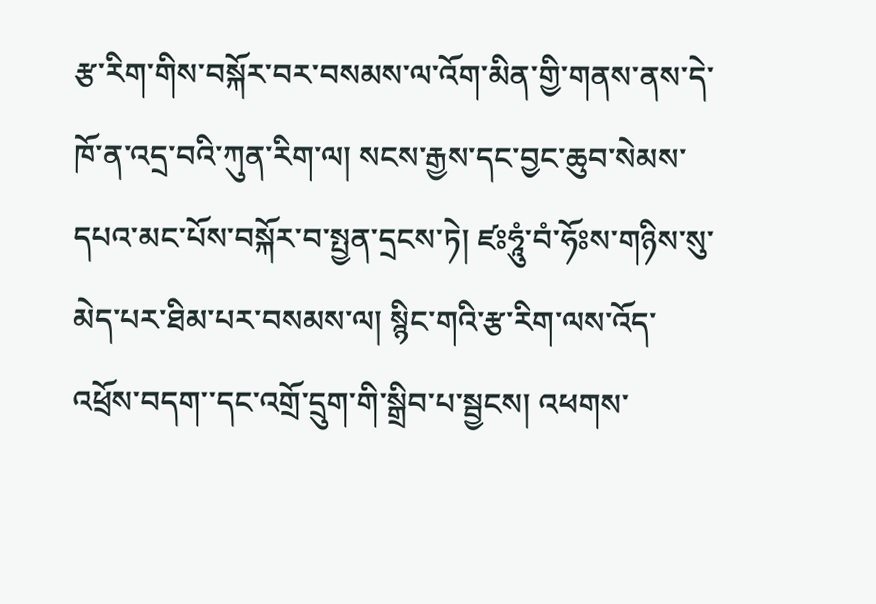རྩ་རིག་གིས་བསྐོར་བར་བསམས་ལ་འོག་མིན་གྱི་གནས་ནས་དེ་ཁོ་ན་འདྲ་བའི་ཀུན་རིག་ལ། སངས་རྒྱས་དང་བྱང་ཆུབ་སེམས་དཔའ་མང་པོས་བསྐོར་བ་སྤྱན་དྲངས་ཏེ། ཛཿཧཱུཾ་བཾ་ཧོཿས་གཉིས་སུ་མེད་པར་ཐིམ་པར་བསམས་ལ། སྙིང་གའི་རྩ་རིག་ལས་འོད་འཕྲོས་བདག་་དང་འགྲོ་དྲུག་གི་སྒྲིབ་པ་སྦྱངས། འཕགས་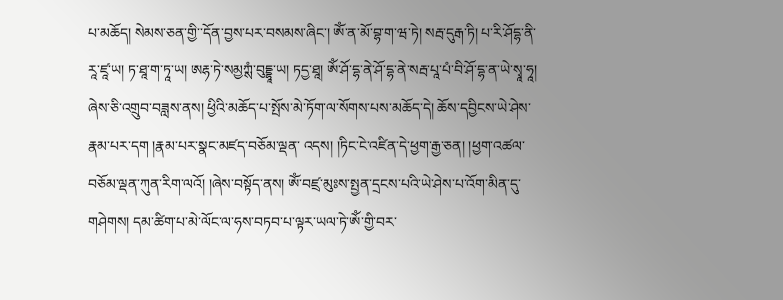པ་མཆོད། སེམས་ཅན་གྱི་་དོན་བྱས་པར་བསམས་ཞིང་། ཨོཾ་ན་མོ་བྷ་ག་ཝ་ཏེ། སརྦ་དུརྒ་ཏི། པ་རི་ཤོདྷ་ནི་རཱ་ཛཱ་ཡ། ཏ་ཐཱ་ག་ཏཱ་ཡ། ཨརྷ་ཏེ་སམྱཀྶཾ་བུདྡྷཱ་ཡ། ཏདྱ་ཐཱ། ཨོཾ་ཤོ་དྷ་ནེ་ཤོ་དྷ་ནེ་སརྦ་པཱ་པཾ་བི་ཤོ་དྷ་ན་ཡེ་སྭཱ་ཧཱ། ཞེས་ཅི་འགྲུབ་བཟླས་ནས། ཕྱིའི་མཆོད་པ་སྤོས་མེ་ཏོག་ལ་སོགས་པས་མཆོད་དེ། ཆོས་དབྱིངས་ཡེ་ཤེས་རྣམ་པར་དག །རྣམ་པར་སྣང་མཛད་བཅོམ་ལྡན་ འདས། །ཏིང་ངེ་འཛིན་དེ་ཕྱག་རྒྱ་ཅན། །ཕྱག་འཚལ་བཅོམ་ལྡན་ཀུན་རིག་ལའོ། །ཞེས་བསྟོད་ནས། ཨོཾ་བཛྲ་མུཿས་སྤྱན་དྲངས་པའི་ཡེ་ཤེས་པ་འོག་མིན་དུ་གཤེགས། དམ་ཚིག་པ་མེ་ལོང་ལ་ཧས་བཏབ་པ་ལྟར་ཡལ་ཏེ་ཨོཾ་གྱི་བར་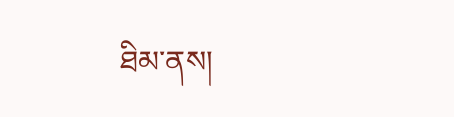ཐིམ་ནས།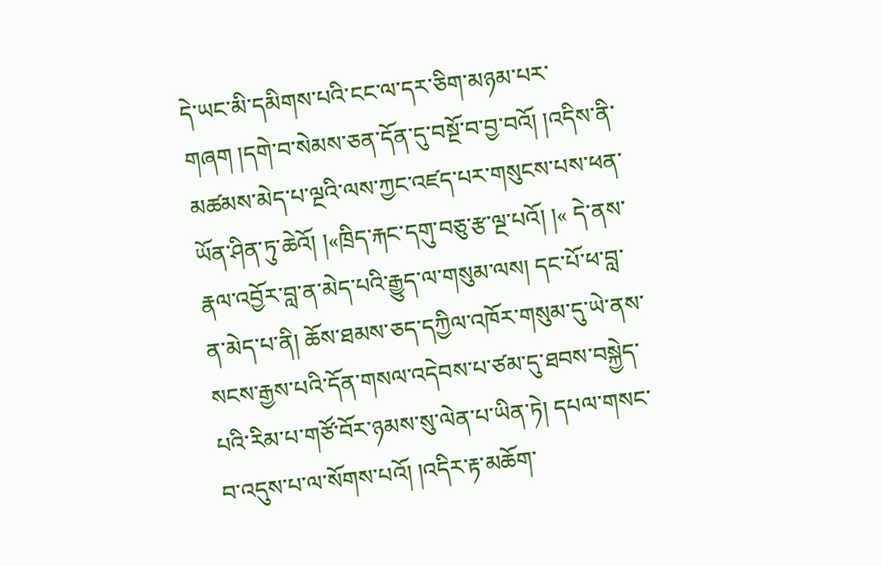དེ་ཡང་མི་དམིགས་པའི་ངང་ལ་དར་ཅིག་མཉམ་པར་གཞག །དགེ་བ་སེམས་ཅན་དོན་དུ་བསྔོ་བ་བྱ་བའོ། །འདིས་ནི་མཚམས་མེད་པ་ལྔའི་ལས་ཀྱང་འཛད་པར་གསུངས་པས་ཕན་ཡོན་ཤིན་ཏུ་ཆེའོ། །«ཁྲིད་རྐང་དགུ་བཅུ་རྩ་ལྔ་པའོ། །« དེ་ནས་རྣལ་འབྱོར་བླ་ན་མེད་པའི་རྒྱུད་ལ་གསུམ་ལས། དང་པོ་ཕ་བླ་ན་མེད་པ་ནི། ཆོས་ཐམས་ཅད་དཀྱིལ་འཁོར་གསུམ་དུ་ཡེ་ནས་སངས་རྒྱས་པའི་དོན་གསལ་འདེབས་པ་ཙམ་དུ་ཐབས་བསྐྱེད་པའི་རིམ་པ་གཙོ་བོར་ཉམས་སུ་ལེན་པ་ཡིན་ཏེ། དཔལ་གསང་བ་འདུས་པ་ལ་སོགས་པའོ། །འདིར་རྟ་མཆོག་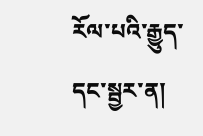རོལ་པའི་རྒྱུད་དང་སྦྱར་ན།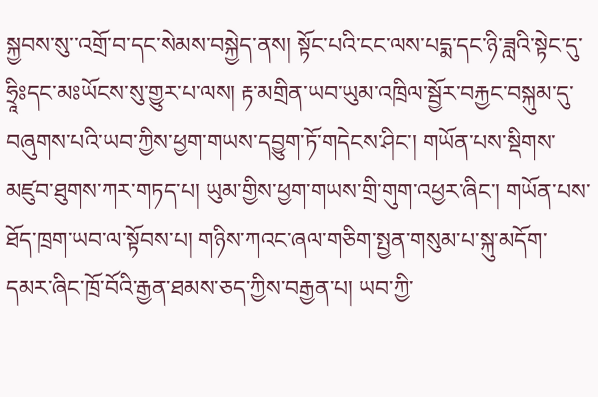སྐྱབས་སུ་་འགྲོ་བ་དང་སེམས་བསྐྱེད་ནས། སྟོང་པའི་ངང་ལས་པདྨ་དང་ཉི་ཟླའི་སྟེང་དུ་ཧྲཱིཿདང་མཿཡོངས་སུ་གྱུར་པ་ལས། རྟ་མགྲིན་ཡབ་ཡུམ་འཁྲིལ་སྦྱོར་བརྐྱང་བསྐུམ་དུ་བཞུགས་པའི་ཡབ་ཀྱིས་ཕྱག་གཡས་དབྱུག་ཏོ་གདེངས་ཤིང་། གཡོན་པས་སྡིགས་མཛུབ་ཐུགས་ཀར་གཏད་པ། ཡུམ་གྱིས་ཕྱག་གཡས་གྲི་གུག་འཕྱར་ཞིང་། གཡོན་པས་ཐོད་ཁྲག་ཡབ་ལ་སྟོབས་པ། གཉིས་ཀའང་ཞལ་གཅིག་སྤྱན་གསུམ་པ་སྐུ་མདོག་དམར་ཞིང་ཁྲོ་བོའི་རྒྱན་ཐམས་ཅད་ཀྱིས་བརྒྱན་པ། ཡབ་ཀྱི་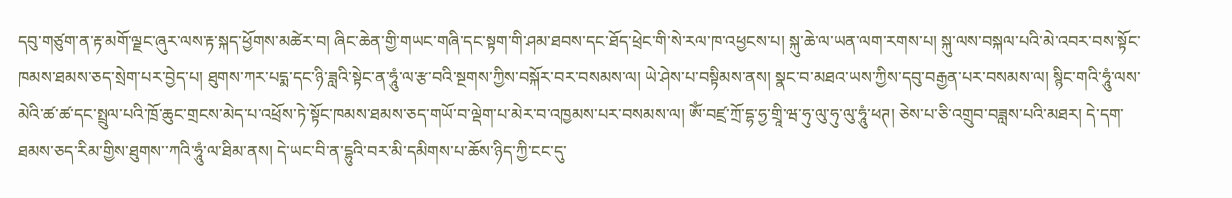དབུ་གཙུག་ན་རྟ་མགོ་ལྗང་ཞུར་ལས་རྟ་སྐད་ཕྱོགས་མཚེར་བ། ཞིང་ཆེན་གྱི་གཡང་གཞི་དང་སྟག་གི་ཤམ་ཐབས་དང་ཐོད་ཕྲེང་གི་སེ་རལ་ཁ་འཕྱངས་པ། སྐུ་ཆེ་ལ་ཡན་ལག་རགས་པ། སྐུ་ལས་བསྐལ་པའི་མེ་འབར་བས་སྟོང་ཁམས་ཐམས་ཅད་སྲེག་པར་བྱེད་པ། ཐུགས་ཀར་པདྨ་དང་ཉི་ཟླའི་སྟེང་ན་ཧཱུཾ་ལ་རྩ་བའི་སྔགས་ཀྱིས་བསྐོར་བར་བསམས་ལ། ཡེ་ཤེས་པ་བསྟིམས་ནས། སྣང་བ་མཐའ་ཡས་ཀྱིས་དབུ་བརྒྱན་པར་བསམས་ལ། སྙིང་གའི་ཧཱུཾ་ལས་མེའི་ཚ་ཚ་དང་སྤྲུལ་པའི་ཁྲོ་ཆུང་གྲངས་མེད་པ་འཕྲོས་ཏེ་སྟོང་ཁམས་ཐམས་ཅད་གཡོ་བ་ལྡེག་པ་མེར་བ་འཁྱམས་པར་བསམས་ལ། ཨོཾ་བཛྲ་ཀྲོ་དྷ་ཧྱ་གྲཱི་ཝ་ཧུ་ལུ་ཧུ་ལུ་ཧཱུཾ་ཕཊ། ཅེས་པ་ཅི་འགྲུབ་བཟླས་པའི་མཐར། དེ་དག་ཐམས་ཅད་རིམ་གྱིས་ཐུགས་་ཀའི་ཧཱུཾ་ལ་ཐིམ་ནས། དེ་ཡང་བི་ན་དྷུའི་བར་མི་དམིགས་པ་ཆོས་ཉིད་ཀྱི་ངང་དུ་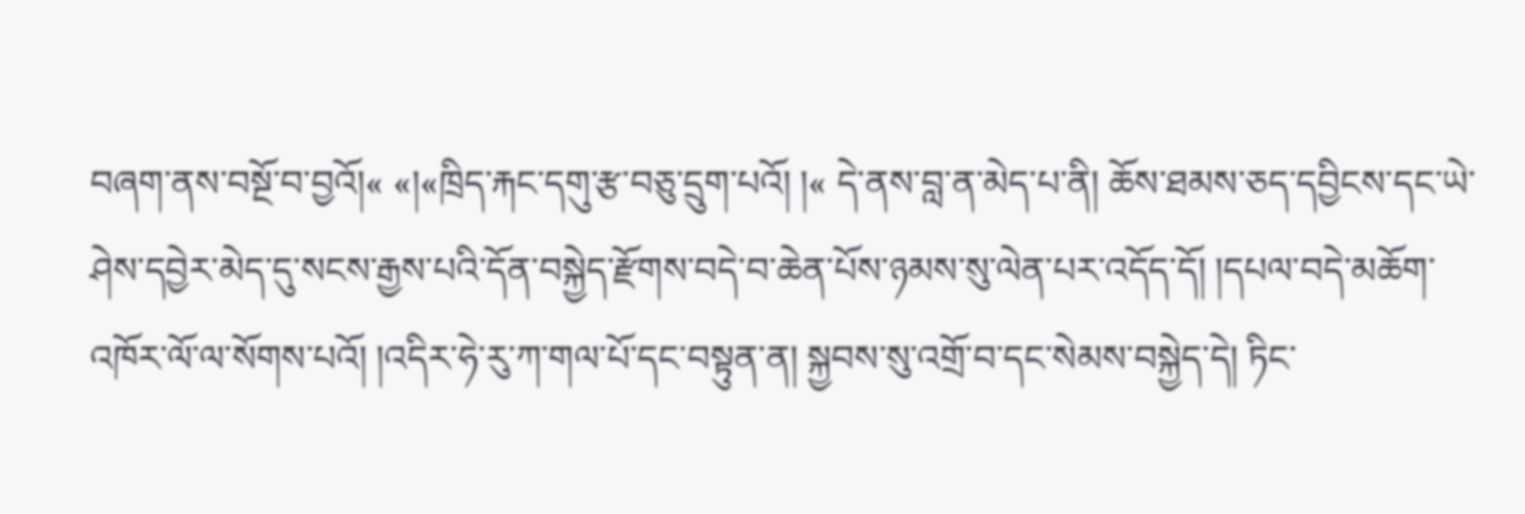བཞག་ནས་བསྔོ་བ་བྱའོ།« «།«ཁྲིད་རྐང་དགུ་རྩ་བཅུ་དྲུག་པའོ། །« དེ་ནས་བླ་ན་མེད་པ་ནི། ཆོས་ཐམས་ཅད་དབྱིངས་དང་ཡེ་ཤེས་དབྱེར་མེད་དུ་སངས་རྒྱས་པའི་དོན་བསྐྱེད་རྫོགས་བདེ་བ་ཆེན་པོས་ཉམས་སུ་ལེན་པར་འདོད་དོ། །དཔལ་བདེ་མཆོག་འཁོར་ལོ་ལ་སོགས་པའོ། །འདིར་ཧེ་རུ་ཀ་གལ་པོ་དང་བསྟུན་ན། སྐྱབས་སུ་འགྲོ་བ་དང་སེམས་བསྐྱེད་དེ། ཏིང་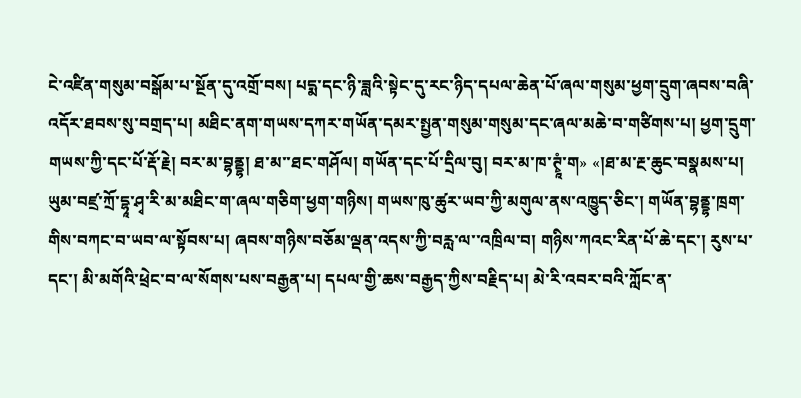ངེ་འཛིན་གསུམ་བསྒོམ་པ་སྔོན་དུ་འགྲོ་བས། པདྨ་དང་ཉི་ཟླའི་སྟེང་དུ་རང་ཉིད་དཔལ་ཆེན་པོ་ཞལ་གསུམ་ཕྱག་དྲུག་ཞབས་བཞི་འདོར་ཐབས་སུ་བགྲད་པ། མཐིང་ནག་གཡས་དཀར་གཡོན་དམར་སྤྱན་གསུམ་གསུམ་དང་ཞལ་མཆེ་བ་གཙིགས་པ། ཕྱག་དྲུག་གཡས་ཀྱི་དང་པོ་རྡོ་རྗེ། བར་མ་བྷནྡྷ། ཐ་མ་་ཐང་གཤོལ། གཡོན་དང་པོ་དྲིལ་བུ། བར་མ་ཁ་ཊྭཱཾ་ག» «།ཐ་མ་རྔ་ཆུང་བསྣམས་པ། ཡུམ་བཛྲ་ཀྲོ་དྷཱ་ཤྭ་རི་མ་མཐིང་ག་ཞལ་གཅིག་ཕྱག་གཉིས། གཡས་ཁུ་ཚུར་ཡབ་ཀྱི་མགུལ་ནས་འཁྱུད་ཅིང་། གཡོན་བྷནྡྷ་ཁྲག་གིས་བཀང་བ་ཡབ་ལ་སྟོབས་པ། ཞབས་གཉིས་བཅོམ་ལྡན་འདས་ཀྱི་བརླ་ལ་་འཁྲིལ་བ། གཉིས་ཀའང་རིན་པོ་ཆེ་དང་། རུས་པ་དང་། མི་མགོའི་ཕྲེང་བ་ལ་སོགས་པས་བརྒྱན་པ། དཔལ་གྱི་ཆས་བརྒྱད་ཀྱིས་བརྗིད་པ། མེ་རི་འབར་བའི་ཀློང་ན་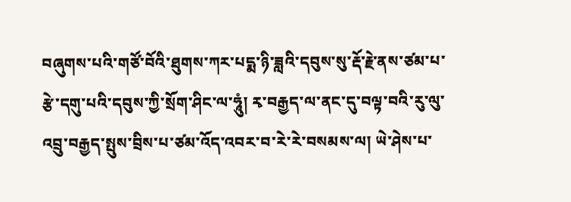བཞུགས་པའི་གཙོ་བོའི་ཐུགས་ཀར་པདྨ་ཉི་ཟླའི་དབུས་སུ་རྡོ་རྗེ་ནས་ཙམ་པ་རྩེ་དགུ་པའི་དབུས་ཀྱི་སྲོག་ཤིང་ལ་ཧཱུཾ། རྭ་བརྒྱད་ལ་ནང་དུ་བལྟ་བའི་རུ་ལུ་འབྲུ་བརྒྱད་སྤུས་བྲིས་པ་ཙམ་འོད་འབར་བ་རེ་རེ་བསམས་ལ། ཡེ་ཤེས་པ་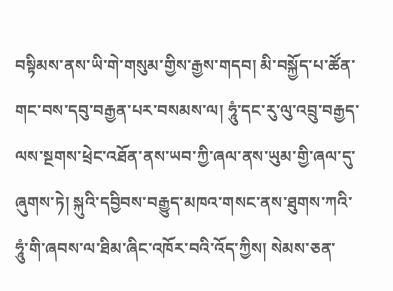བསྟིམས་ནས་ཡི་གེ་གསུམ་གྱིས་རྒྱས་གདབ། མི་བསྐྱོད་པ་ཚོན་གང་བས་དབུ་བརྒྱན་པར་བསམས་ལ། ཧཱུཾ་དང་རུ་ལུ་འབྲུ་བརྒྱད་ལས་སྔགས་ཕྲེང་འཐོན་ནས་ཡབ་ཀྱི་ཞལ་ནས་ཡུམ་གྱི་ཞལ་དུ་ཞུགས་ཏེ། སྐུའི་དབྱིབས་བརྒྱུད་མཁའ་གསང་ནས་ཐུགས་ཀའི་ཧཱུཾ་གི་ཞབས་ལ་ཐིམ་ཞིང་འཁོར་བའི་འོད་ཀྱིས། སེམས་ཅན་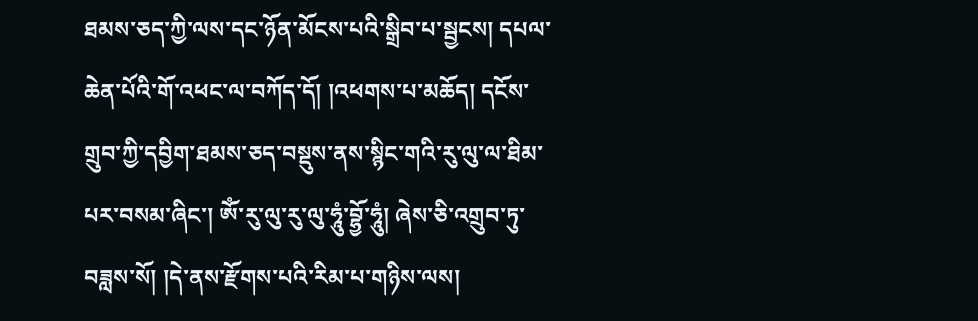ཐམས་ཅད་ཀྱི་ལས་དང་ཉོན་མོངས་པའི་སྒྲིབ་པ་སྦྱངས། དཔལ་ཆེན་པོའི་གོ་འཕང་ལ་བཀོད་དོ། །འཕགས་པ་མཆོད། དངོས་གྲུབ་ཀྱི་དབྱིག་ཐམས་ཅད་བསྡུས་ནས་སྙིང་གའི་རུ་ལུ་ལ་ཐིམ་པར་བསམ་ཞིང་། ཨོཾ་རུ་ལུ་རུ་ལུ་ཧཱུཾ་བྷྱོ་ཧཱུཾ། ཞེས་ཅི་འགྲུབ་ཏུ་བཟླས་སོ། །དེ་ནས་རྫོགས་པའི་རིམ་པ་གཉིས་ལས།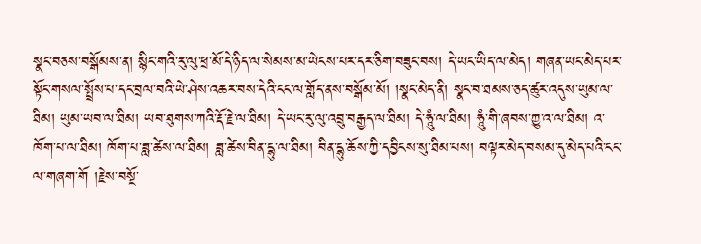སྣང་བཅས་བསྒོམས་ན། སྙིང་གའི་རུ་ལུ་ཕྲ་མོ་དེ་ཉིད་ལ་སེམས་མ་ཡེངས་པར་དར་ཅིག་བཟུང་བས། དེ་ཡང་ཡིད་ལ་མེད། གཞན་ཡང་མེད་པར་སྟོང་གསལ་སྤྲོས་པ་དང་བྲལ་བའི་ཡེ་ཤེས་འཆར་བས་དེའི་ངང་ལ་གློད་ནས་བསྒོམ་མོ། །སྣང་མེད་ནི། སྣང་བ་ཐམས་ཅད་ཚུར་འདུས་ཡུམ་ལ་ཐིམ། ཡུམ་ཡབ་ལ་ཐིམ། ཡབ་ཐུགས་ཀའི་རྡོ་རྗེ་ལ་ཐིམ། དེ་ཡང་རུ་ལུ་འབྲུ་བརྒྱད་ལ་ཐིམ། དེ་ཧཱུཾ་ལ་ཐིམ། ཧཱུཾ་གི་ཞབས་ཀྱུ་འ་ལ་ཐིམ། འ་ཁོག་པ་ལ་ཐིམ། ཁོག་པ་ཟླ་ཚེས་ལ་ཐིམ། ཟླ་ཚེས་བིན་དྷུ་ལ་ཐིམ། བིན་དྷུ་ཆོས་ཀྱི་དབྱིངས་སུ་ཐིམ་པས། བལྟར་མེད་བསམ་དུ་མེད་པའི་ངང་ལ་གཞག་གོ །རྗེས་བསྔོ་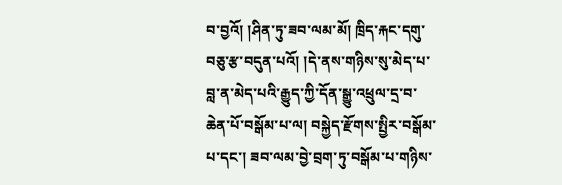བ་བྱའོ། །ཤིན་ཏུ་ཟབ་ལམ་མོ། ཁྲིད་རྐང་དགུ་བཅུ་རྩ་བདུན་པའོ། །དེ་ནས་གཉིས་སུ་མེད་པ་བླ་ན་མེད་པའི་རྒྱུད་ཀྱི་དོན་སྒྱུ་འཕྲུལ་དྲ་བ་ཆེན་པོ་བསྒོམ་པ་ལ། བསྐྱེད་རྫོགས་སྤྱིར་བསྒོམ་པ་དང་། ཟབ་ལམ་བྱེ་བྲག་ཏུ་བསྒོམ་པ་གཉིས་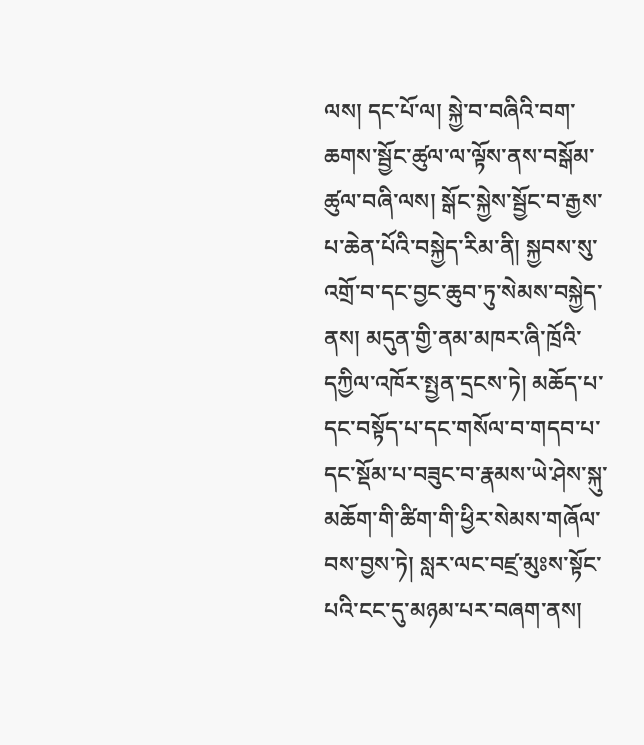ལས། དང་པོ་ལ། སྐྱེ་བ་བཞིའི་བག་ཆགས་སྦྱོང་ཚུལ་ལ་ལྟོས་ནས་བསྒོམ་ཚུལ་བཞི་ལས། སྒོང་སྐྱེས་སྦྱོང་བ་རྒྱས་པ་ཆེན་པོའི་བསྐྱེད་རིམ་ནི། སྐྱབས་སུ་འགྲོ་བ་དང་བྱང་ཆུབ་ཏུ་སེམས་བསྐྱེད་ནས། མདུན་གྱི་ནམ་མཁར་ཞི་ཁྲོའི་དཀྱིལ་འཁོར་སྤྱན་དྲངས་ཏེ། མཆོད་པ་དང་བསྟོད་པ་དང་གསོལ་བ་གདབ་པ་དང་སྡོམ་པ་བཟུང་བ་རྣམས་ཡེ་ཤེས་སྐུ་མཆོག་གི་ཚིག་གི་ཕྱིར་སེམས་གཞོལ་བས་བྱས་ཏེ། སླར་ལང་བཛྲ་མུཿས་སྟོང་པའི་ངང་དུ་མཉམ་པར་བཞག་ནས།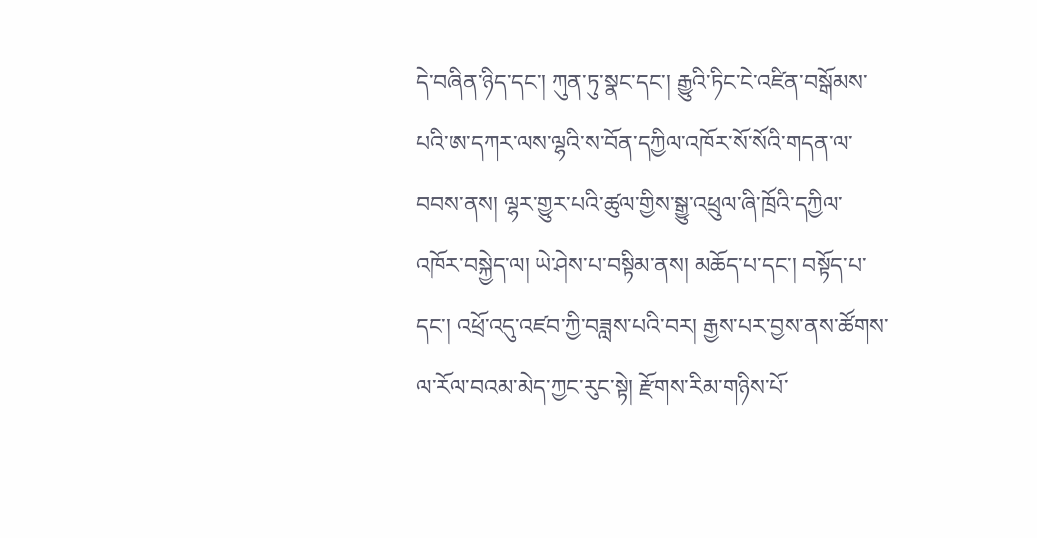དེ་བཞིན་ཉིད་དང་། ཀུན་ཏུ་སྣང་དང་། རྒྱུའི་ཏིང་ངེ་འཛིན་བསྒོམས་པའི་ཨ་དཀར་ལས་ལྷའི་ས་བོན་དཀྱིལ་འཁོར་སོ་སོའི་གདན་ལ་བབས་ནས། ལྷར་གྱུར་པའི་ཚུལ་གྱིས་སྒྱུ་འཕྲུལ་ཞི་ཁྲོའི་དཀྱིལ་འཁོར་བསྐྱེད་ལ། ཡེ་ཤེས་པ་བསྟིམ་ནས། མཆོད་པ་དང་། བསྟོད་པ་དང་། འཕྲོ་འདུ་འཛབ་ཀྱི་བཟླས་པའི་བར། རྒྱས་པར་བྱས་ནས་ཚོགས་ལ་རོལ་བའམ་མེད་ཀྱང་རུང་སྟེ། རྫོགས་རིམ་གཉིས་པོ་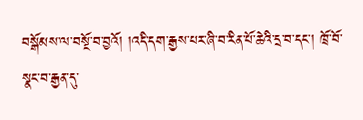བསྒོམས་ལ་བསྔོ་བ་བྱའོ། །འདི་དག་རྒྱས་པར་ཞི་བ་རིན་པོ་ཆེའི་དྲ་བ་དང་། ཁྲོ་བོ་སྣང་བ་རྒྱན་དུ་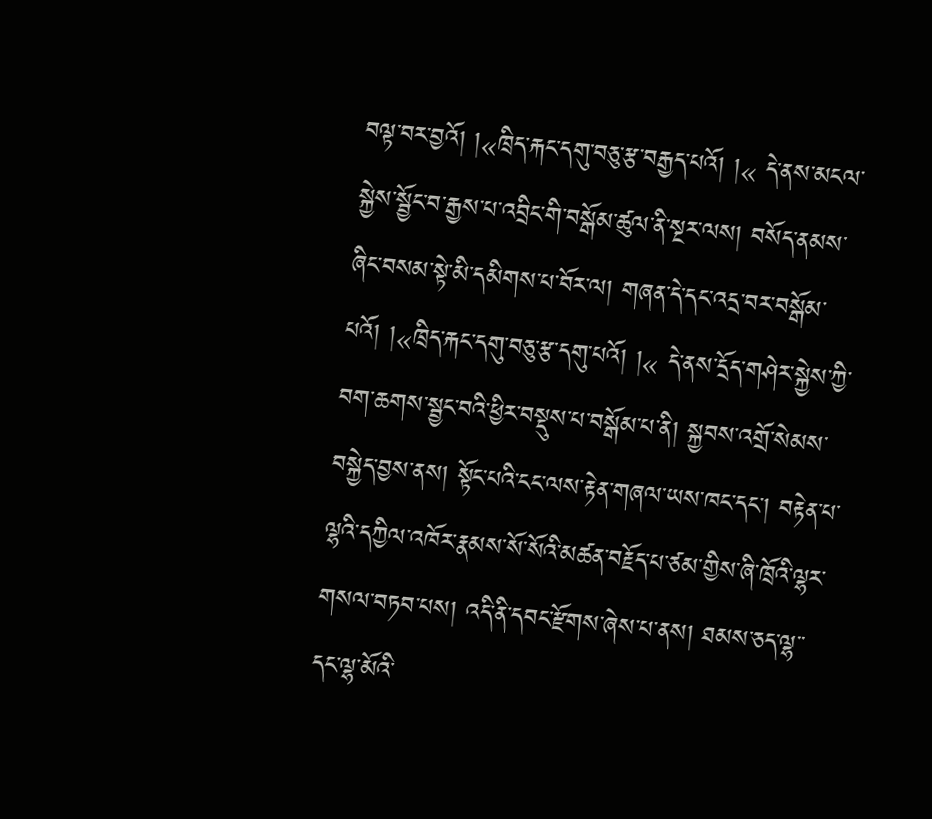བལྟ་བར་བྱའོ། །«ཁྲིད་རྐང་དགུ་བཅུ་རྩ་བརྒྱད་པའོ། །« དེ་ནས་མངལ་སྐྱེས་སྦྱོང་བ་རྒྱས་པ་འབྲིང་གི་བསྒོམ་ཚུལ་ནི་སྔར་ལས། བསོད་ནམས་ཞིང་བསམ་སྟེ་མི་དམིགས་པ་བོར་ལ། གཞན་དེ་དང་འདྲ་བར་བསྒོམ་པའོ། །«ཁྲིད་རྐང་དགུ་བཅུ་རྩ་དགུ་པའོ། །« དེ་ནས་དྲོད་གཤེར་སྐྱེས་ཀྱི་བག་ཆགས་སྦྱང་བའི་ཕྱིར་བསྡུས་པ་བསྒོམ་པ་ནི། སྐྱབས་འགྲོ་སེམས་བསྐྱེད་བྱས་ནས། སྟོང་པའི་ངང་ལས་རྟེན་གཞལ་ཡས་ཁང་དང་། བརྟེན་པ་ལྷའི་དཀྱིལ་འཁོར་རྣམས་སོ་སོའི་མཚན་བརྗོད་པ་ཙམ་གྱིས་ཞི་ཁྲོའི་ལྷར་གསལ་བཏབ་པས། འདི་ནི་དབང་རྫོགས་ཞེས་པ་ནས། ཐམས་ཅད་ལྷ་་དང་ལྷ་མོའི་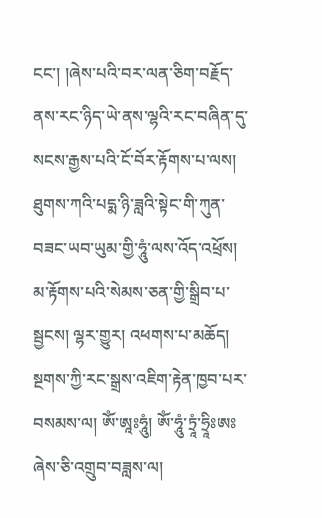ངང་། །ཞེས་པའི་བར་ལན་ཅིག་བརྗོད་ནས་རང་ཉིད་ཡེ་ནས་ལྷའི་རང་བཞིན་དུ་སངས་རྒྱས་པའི་ངོ་བོར་རྟོགས་པ་ལས། ཐུགས་ཀའི་པདྨ་ཉི་ཟླའི་སྟེང་གི་ཀུན་བཟང་ཡབ་ཡུམ་གྱི་ཧཱུཾ་ལས་འོད་འཕྲོས། མ་རྟོགས་པའི་སེམས་ཅན་གྱི་སྒྲིབ་པ་སྦྱངས། ལྷར་གྱུར། འཕགས་པ་མཆོད། སྔགས་ཀྱི་རང་སྒྲས་འཇིག་རྟེན་ཁྱབ་པར་བསམས་ལ། ཨོཾ་ཨཱཿཧཱུཾ། ཨོཾ་ཧཱུཾ་ཏྲཱཾ་ཧྲཱིཿཨཿཞེས་ཅི་འགྲུབ་བཟླས་ལ།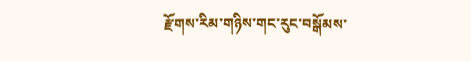རྫོགས་རིམ་གཉིས་གང་རུང་བསྒོམས་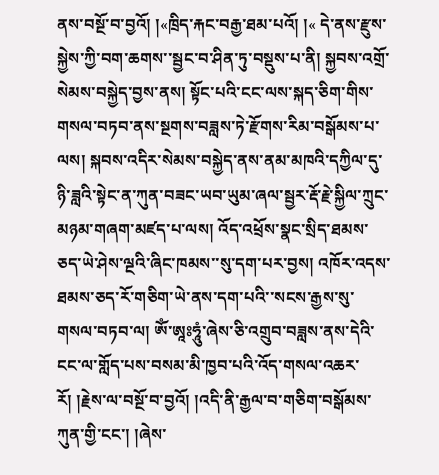ནས་བསྔོ་བ་བྱའོ། །«ཁྲིད་རྐང་བརྒྱ་ཐམ་པའོ། །« དེ་ནས་རྫུས་སྐྱེས་ཀྱི་བག་ཆགས་་སྦྱང་བ་ཤིན་ཏུ་བསྡུས་པ་ནི། སྐྱབས་འགྲོ་སེམས་བསྐྱེད་བྱས་ནས། སྟོང་པའི་ངང་ལས་སྐད་ཅིག་གིས་གསལ་བཏབ་ནས་སྔགས་བཟླས་ཏེ་རྫོགས་རིམ་བསྒོམས་པ་ལས། སྐབས་འདིར་སེམས་བསྐྱེད་ནས་ནམ་མཁའི་དཀྱིལ་དུ་ཉི་ཟླའི་སྟེང་ན་ཀུན་བཟང་ཡབ་ཡུམ་ཞལ་སྦྱར་རྡོ་རྗེ་སྐྱིལ་ཀྲུང་མཉམ་གཞག་མཛད་པ་ལས། འོད་འཕྲོས་སྣང་སྲིད་ཐམས་ཅད་ཡེ་ཤེས་ལྔའི་ཞིང་ཁམས་་སུ་དག་པར་བྱས། འཁོར་འདས་ཐམས་ཅད་རོ་གཅིག་ཡེ་ནས་དག་པའི་་སངས་རྒྱས་སུ་གསལ་བཏབ་ལ། ཨོཾ་ཨཱཿཧཱུཾ་ཞེས་ཅི་འགྲུབ་བཟླས་ནས་དེའི་ངང་ལ་གློད་པས་བསམ་མི་ཁྱབ་པའི་འོད་གསལ་འཆར་རོ། །རྗེས་ལ་བསྔོ་བ་བྱའོ། །འདི་ནི་རྒྱལ་བ་གཅིག་བསྒོམས་ཀུན་གྱི་ངང་། །ཞེས་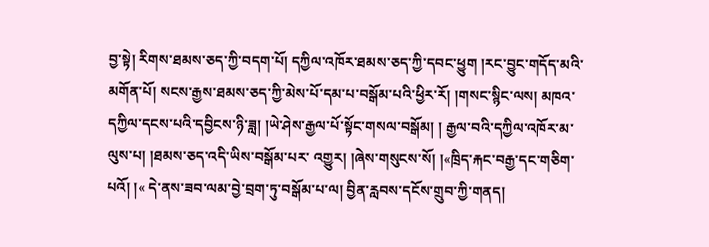བྱ་སྟེ། རིགས་ཐམས་ཅད་ཀྱི་བདག་པོ། དཀྱིལ་འཁོར་ཐམས་ཅད་ཀྱི་དབང་ཕྱུག །རང་བྱུང་གདོད་མའི་མགོན་པོ། སངས་རྒྱས་ཐམས་ཅད་ཀྱི་མེས་པོ་དམ་པ་བསྒོམ་པའི་ཕྱིར་རོ། །གསང་སྙིང་ལས། མཁའ་དཀྱིལ་དངས་པའི་དབྱིངས་ཉི་ཟླ། །ཡེ་ཤེས་རྒྱལ་པོ་སྟོང་གསལ་བསྒོམ། ། རྒྱལ་བའི་དཀྱིལ་འཁོར་མ་ལུས་པ། །ཐམས་ཅད་འདི་ཡིས་བསྒོམ་པར་ འགྱུར། །ཞེས་གསུངས་སོ། །«ཁྲིད་རྐང་བརྒྱ་དང་གཅིག་པའོ། །« དེ་ནས་ཟབ་ལམ་བྱེ་བྲག་ཏུ་བསྒོམ་པ་ལ། བྱིན་རླབས་དངོས་གྲུབ་ཀྱི་གནད།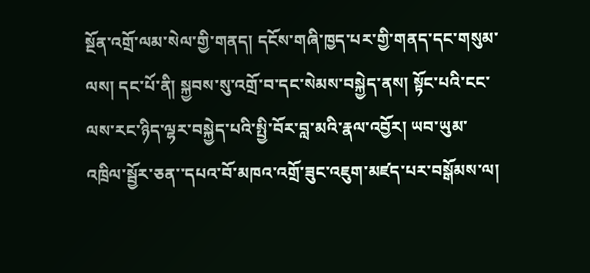སྔོན་འགྲོ་ལམ་སེལ་གྱི་གནད། དངོས་གཞི་ཁྱད་པར་གྱི་གནད་དང་གསུམ་ལས། དང་པོ་ནི། སྐྱབས་སུ་འགྲོ་བ་དང་སེམས་བསྐྱེད་ནས། སྟོང་པའི་ངང་ལས་རང་ཉིད་ལྷར་བསྐྱེད་པའི་སྤྱི་བོར་བླ་མའི་རྣལ་འབྱོར། ཡབ་ཡུམ་འཁྲིལ་སྦྱོར་ཅན་་དཔའ་བོ་མཁའ་འགྲོ་ཟུང་འཇུག་མཛད་པར་བསྒོམས་ལ།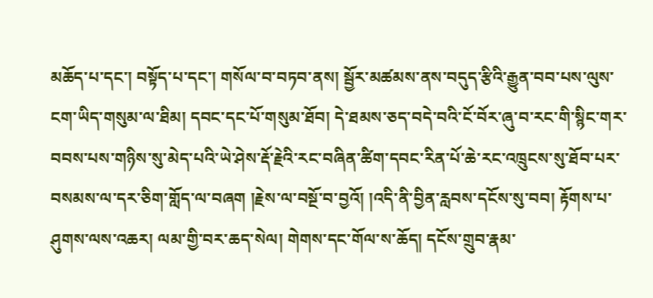མཆོད་པ་དང་། བསྟོད་པ་དང་། གསོལ་བ་བཏབ་ནས། སྦྱོར་མཚམས་ནས་བདུད་རྩིའི་རྒྱུན་བབ་པས་ལུས་ངག་ཡིད་གསུམ་ལ་ཐིམ། དབང་དང་པོ་གསུམ་ཐོབ། དེ་ཐམས་ཅད་བདེ་བའི་ངོ་བོར་ཞུ་བ་རང་གི་སྙིང་གར་བབས་པས་གཉིས་སུ་མེད་པའི་ཡེ་ཤེས་རྡོ་རྗེའི་རང་བཞིན་ཚིག་དབང་རིན་པོ་ཆེ་རང་འཁྲུངས་སུ་ཐོབ་པར་བསམས་ལ་དར་ཅིག་གློད་ལ་བཞག །རྗེས་ལ་བསྔོ་བ་བྱའོ། །འདི་ནི་བྱིན་རླབས་དངོས་སུ་བབ། རྟོགས་པ་ཤུགས་ལས་འཆར། ལམ་གྱི་བར་ཆད་སེལ། གེགས་དང་གོལ་ས་ཆོད། དངོས་གྲུབ་རྣམ་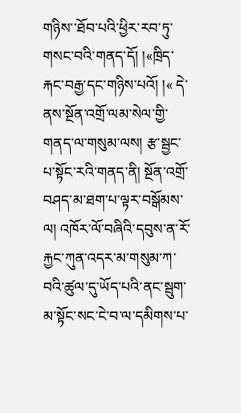གཉིས་་ཐོབ་པའི་ཕྱིར་རབ་ཏུ་གསང་བའི་གནད་དོ། །«ཁྲིད་རྐང་བརྒྱ་དང་གཉིས་པའོ། །« དེ་ནས་སྔོན་འགྲོ་ལམ་སེལ་གྱི་གནད་ལ་གསུམ་ལས། རྩ་སྦྱང་པ་སྟོང་རའི་གནད་ནི། སྔོན་འགྲོ་བཤད་མ་ཐག་པ་ལྟར་བསྒོམས་ལ། འཁོར་ལོ་བཞིའི་དབུས་ན་རོ་རྐྱང་ཀུན་འདར་མ་གསུམ་ཀ་བའི་ཚུལ་དུ་ཡོད་པའི་ནང་སྦུག་མ་སྟོང་སང་ངེ་བ་ལ་དམིགས་པ་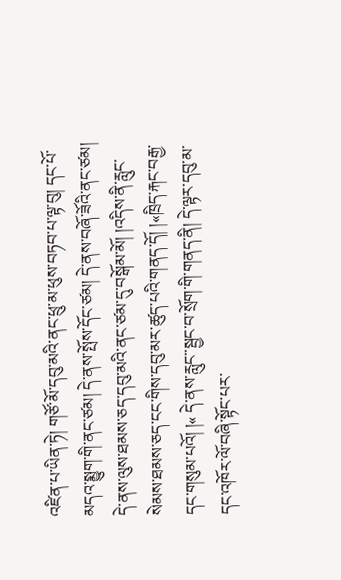འཛིན་པ་ཡིན་ཏེ། གཙོ་མོ་དབུ་མའི་ནང་ཕྲུ་མ་ཕུས་བཏབ་པ་ལྟ་བུ། དང་པོ་མདའ་སྨྱུག་གི་ནང་ཙམ། དེ་ནས་སྤོས་དོང་ཙམ། དེ་ནས་བཞོ་ཟོའི་ནང་ཙམ། དེ་ནས་ལུས་ཐམས་ཅད་དབུ་མའི་ནང་ཙམ་དུ་བསྒོམ་མོ། །འདིས་ནི་རླུང་སེམས་ཐམས་ཅད་ངང་གིས་དབུ་མར་ཚུད་པའི་གནད་དོ། །«ཁྲིད་རྐང་བརྒྱ་དང་གསུམ་པའོ། །« དེ་ནས་རླུང་་སྦྱང་བ་སྲོག་གི་གནད་ནི། དེ་ལྟར་དབུ་མ་དང་འཁོར་ལོ་བཞི་སྟོང་པར་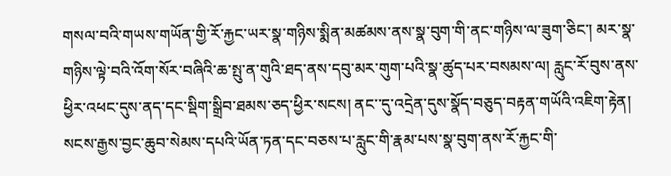གསལ་བའི་གཡས་གཡོན་གྱི་རོ་རྐྱང་ཡར་སྣ་གཉིས་སྨིན་མཚམས་ནས་སྣ་བུག་གི་ནང་གཉིས་ལ་ཟུག་ཅིང་། མར་སྣ་གཉིས་ལྟེ་བའི་འོག་སོར་བཞིའི་ཆ་སྤུ་ན་གུའི་ཐད་ནས་དབུ་མར་གུག་པའི་སྣ་ཚུད་པར་བསམས་ལ། རླུང་རོ་བུས་ནས་ཕྱིར་འཕང་དུས་ནད་དང་སྡིག་སྒྲིབ་ཐམས་ཅད་ཕྱིར་སངས། ནང་་དུ་འདྲེན་དུས་སྣོད་བཅུད་བརྟན་གཡོའི་འཇིག་རྟེན། སངས་རྒྱས་བྱང་ཆུབ་སེམས་དཔའི་ཡོན་ཏན་དང་བཅས་པ་རླུང་གི་རྣམ་པས་སྣ་བུག་ནས་རོ་རྐྱང་གི་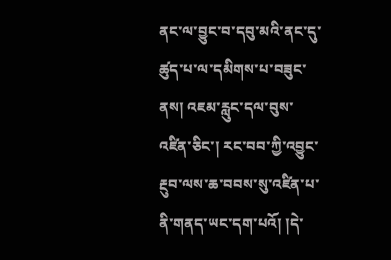ནང་ལ་བྱུང་བ་དབུ་མའི་ནང་དུ་ཚུད་པ་ལ་དམིགས་པ་བཟུང་ནས། འཇམ་རླུང་དལ་བུས་འཛིན་ཅིང་། རང་བབ་ཀྱི་འབྱུང་རྔུབ་ལས་ཆ་བབས་སུ་འཛིན་པ་ནི་གནད་ཡང་དག་པའོ། །དེ་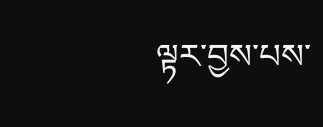ལྟར་བྱས་པས་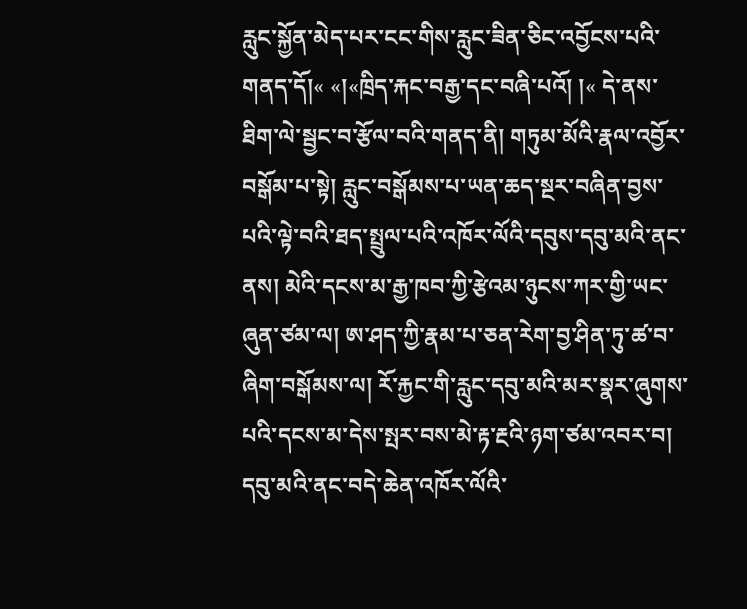རླུང་སྐྱོན་མེད་པར་ངང་གིས་རླུང་ཟིན་ཅིང་འབྱོངས་པའི་གནད་དོ།« «།«ཁྲིད་རྐང་བརྒྱ་དང་བཞི་པའོ། །« དེ་ནས་ཐིག་ལེ་སྦྱང་བ་རྩོལ་བའི་གནད་ནི། གཏུམ་མོའི་རྣལ་འབྱོར་བསྒོམ་པ་སྟེ། རླུང་བསྒོམས་པ་ཡན་ཆད་སྔར་བཞིན་བྱས་པའི་ལྟེ་བའི་ཐད་སྤྲུལ་པའི་འཁོར་ལོའི་དབུས་དབུ་མའི་ནང་ནས། མེའི་དངས་མ་རྒྱ་ཁབ་ཀྱི་རྩེའམ་ཉུངས་ཀར་གྱི་ཡང་ཞུན་ཙམ་ལ། ཨ་ཤད་ཀྱི་རྣམ་པ་ཅན་རེག་བྱ་ཤིན་ཏུ་ཚ་བ་ཞིག་བསྒོམས་ལ། རོ་རྐྱང་གི་རླུང་དབུ་མའི་མར་སྣར་ཞུགས་པའི་དངས་མ་དེས་སྤར་བས་མེ་རྟ་རྔའི་ཉག་ཙམ་འབར་བ། དབུ་མའི་ནང་བདེ་ཆེན་འཁོར་ལོའི་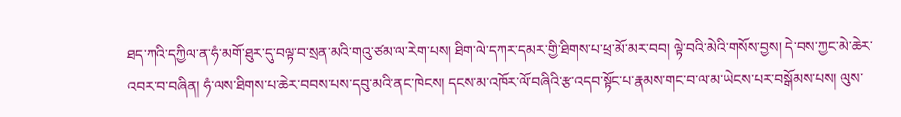ཐད་ཀའི་དཀྱིལ་ན་ཧཾ་མགོ་ཐུར་དུ་བལྟ་བ་སྲན་མའི་གའུ་ཙམ་ལ་རེག་པས། ཐིག་ལེ་དཀར་དམར་གྱི་ཐིགས་པ་ཕྲ་མོ་མར་བབ། ལྟེ་བའི་མེའི་གསོས་བྱས། དེ་བས་ཀྱང་མེ་ཆེར་འབར་བ་བཞིན། ཧཾ་ལས་ཐིགས་པ་ཆེར་བབས་པས་དབུ་མའི་ནང་ཁེངས། དངས་མ་འཁོར་ལོ་བཞིའི་རྩ་འདབ་སྟོང་པ་རྣམས་གང་བ་ལ་མ་ཡེངས་པར་བསྒོམས་པས། ལུས་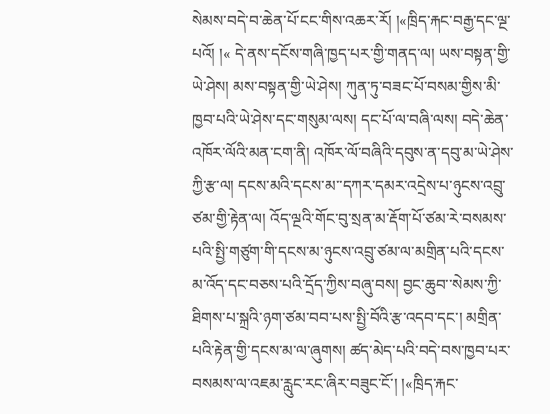སེམས་བདེ་བ་ཆེན་པོ་ངང་གིས་འཆར་རོ། །«ཁྲིད་རྐང་བརྒྱ་དང་ལྔ་པའོ། །« དེ་ནས་དངོས་གཞི་ཁྱད་པར་གྱི་གནད་ལ། ཡས་བསྟན་གྱི་ཡེ་ཤེས། མས་བསྟན་གྱི་ཡེ་ཤེས། ཀུན་ཏུ་བཟང་པོ་བསམ་གྱིས་མི་ཁྱབ་པའི་ཡེ་ཤེས་དང་གསུམ་ལས། དང་པོ་ལ་བཞི་ལས། བདེ་ཆེན་འཁོར་ལོའི་མན་ངག་ནི། འཁོར་ལོ་བཞིའི་དབུས་ན་དབུ་མ་ཡེ་ཤེས་ཀྱི་རྩ་ལ། དངས་མའི་དངས་མ་་དཀར་དམར་འདྲེས་པ་ཉུངས་འབྲུ་ཙམ་གྱི་རྟེན་ལ། འོད་ལྔའི་གོང་བུ་སྲན་མ་རྡོག་པོ་ཙམ་རེ་བསམས་པའི་སྤྱི་གཙུག་གི་དངས་མ་ཉུངས་འབྲུ་ཙམ་ལ་མགྲིན་པའི་དངས་མ་འོད་དང་བཅས་པའི་དྲོད་ཀྱིས་བཞུ་བས། བྱང་ཆུབ་་སེམས་ཀྱི་ཐིགས་པ་སྐྲའི་ཉག་ཙམ་བབ་པས་སྤྱི་བོའི་རྩ་འདབ་དང་། མགྲིན་པའི་རྟེན་གྱི་དངས་མ་ལ་ཞུགས། ཚད་མེད་པའི་བདེ་བས་ཁྱབ་པར་བསམས་ལ་འཇམ་རླུང་རང་ཞིར་བཟུང་ངོ་། །«ཁྲིད་རྐང་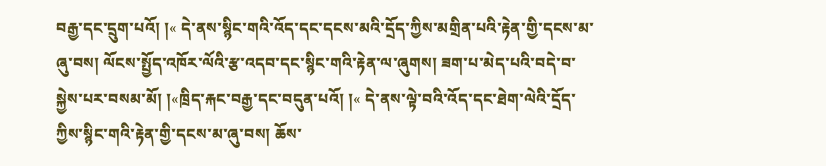བརྒྱ་དང་དྲུག་པའོ། །« དེ་ནས་སྙིང་གའི་འོད་དང་དངས་མའི་དྲོད་ཀྱིས་མགྲིན་པའི་རྟེན་གྱི་དངས་མ་ཞུ་བས། ལོངས་སྤྱོད་འཁོར་ལོའི་རྩ་འདབ་དང་སྙིང་གའི་རྟེན་ལ་ཞུགས། ཟག་པ་མེད་པའི་བདེ་བ་སྐྱེས་པར་བསམ་མོ། །«ཁྲིད་རྐང་བརྒྱ་དང་བདུན་པའོ། །« དེ་ནས་ལྟེ་བའི་འོད་དང་ཐེག་ལེའི་དྲོད་ཀྱིས་སྙིང་གའི་རྟེན་གྱི་དངས་མ་ཞུ་བས། ཆོས་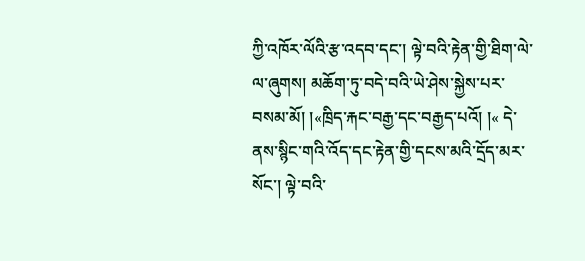ཀྱི་འཁོར་ལོའི་རྩ་འདབ་དང་། ལྟེ་བའི་རྟེན་གྱི་ཐིག་ལེ་ལ་ཞུགས། མཆོག་ཏུ་བདེ་བའི་ཡེ་ཤེས་སྐྱེས་པར་བསམ་མོ། །«ཁྲིད་རྐང་བརྒྱ་དང་བརྒྱད་པའོ། །« དེ་ནས་སྙིང་གའི་འོད་དང་རྟེན་གྱི་དངས་མའི་དྲོད་མར་སོང་། ལྟེ་བའི་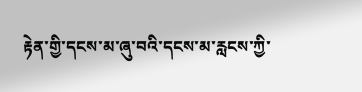རྟེན་གྱི་དངས་མ་ཞུ་བའི་དངས་མ་རླངས་ཀྱི་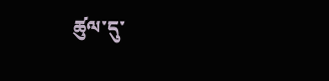ཚུལ་དུ་